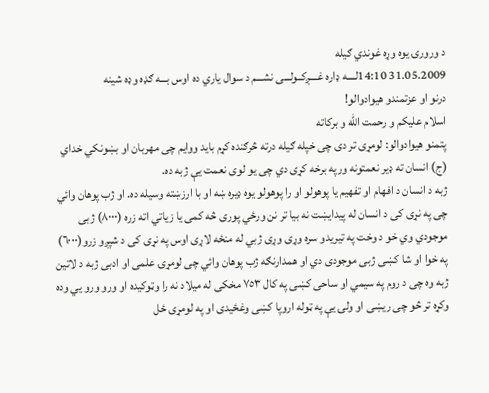د ورورۍ يوه وړه غوندي ګيله
31.05.2009 14:10لــــه ډاره غــــږکــولـــی نشـــم د سوال ياري ده اوس بـــه ګډه وډه شينه
درنو او عزتمندو هيوادوالو!
اسلام عليکم و رحمت الله و برکاته
پتمنو هيوادوالو: لومړی تر دی چی خپله ګيله درته څرګنده کړم بايد ووايم چی مهربان او بښونکي خداي (ج) انسان ته ډير نعمتونه ورپه برخه کړی دي چی يو لوی نعمت يې ژبه ده.
ژبه د انسان د افهام او تفهيم يا پوهولو او را پوهولو يوه ډيره ښه او با ارزښته وسيله ده. او ژب پوهان وائي چی په نړی کی د انسان له پيدايښت نه بيا تر نن ورځي پوری څه کمی يا زياتي اته زره (٨٠٠٠) ژبی موجودي وي خو د وخت په تيريدو سره وړی وړی ژبي له منځه لاړی اوس په نړی کی د شپږو زرو(٦٠٠٠) په خوا او شا کښی ژبی موجودی دي او همدارنګه ژب پوهان وائي چی لومړۍ علمی او ادبی ژبه د لاتين ژبه وه چی د روم په سيمي او ساحی کښی په کال ٧٥٣ مخکی له ميلاد نه را وټوکيده او ورو ورو يي وده وکړه تر څو چی ريښی او ولۍ يې په ټوله اروپا کښی وغځيدی او په لومړی ځل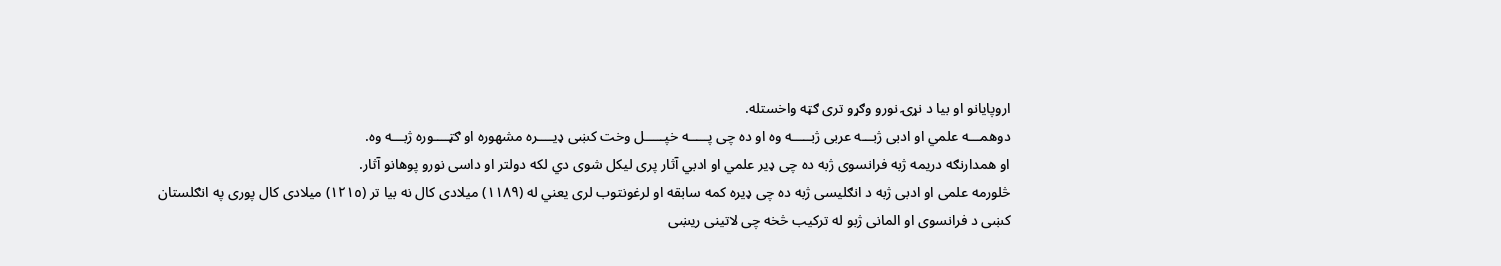اروپايانو او بيا د نړۍ نورو وګړو تری ګټه واخستله.
دوهمـــه علمي او ادبی ژبـــه عربی ژبـــــه وه او ده چی پـــــه خپـــــل وخت کښی ډيــــره مشهوره او ګټــــوره ژبـــه وه.
او همدارنګه دريمه ژبه فرانسوی ژبه ده چی ډير علمي او ادبي آثار پری ليکل شوی دي لکه دولتر او داسی نورو پوهانو آثار.
څلورمه علمی او ادبی ژبه د انګليسی ژبه ده چی ډيره کمه سابقه او لرغونتوب لری يعني له (١١٨٩) ميلادی کال نه بيا تر (١٢١٥) ميلادی کال پوری په انګلستان کښی د فرانسوی او المانی ژبو له ترکيب څخه چی لاتينی ريښی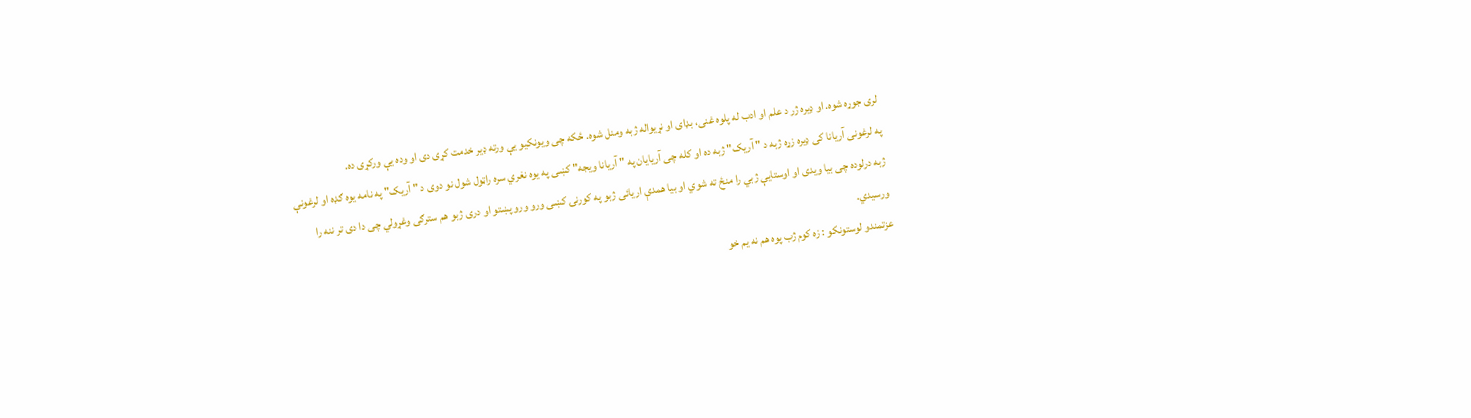لری جوړه شوه. او ډيره ژر د علم او ادب له پلوه غنی، بډای او نړيواله ژبه ومنل شوه. ځکه چی ويونکيو يې ورته ډير خدمت کړی دی او وده يې ورکړی ده.
په لرغونی آريانا کی ډيره زړه ژبه د " آریک" ژبه ده او کله چی آريايان په " آريانا ويجه" کښی په يوه نغري سره راټول شول نو دوی د " آریک" په نامه يوه ګډه او لرغونې ژبه درلوده چی بيا ويدی او اوستايې ژبي را منځ ته شوي او بيا همدې اريائی ژبو په کورنۍ کښی ورو ورو پښتو او دری ژبو هم سترګی وغړولي چی دا دی تر ننه را ورسيدي.
عزتمندو لوستونکو : زه کوم ژب پوه هم نه يم خو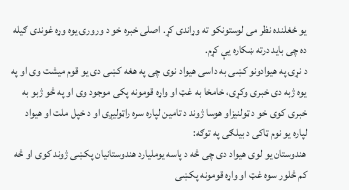يو ځغلنده نظر می لوستونکو ته وړاندی کړ. اصلی خبره خو د ورورۍ يوه وړه غوندی ګيله ده چی بايد درته ښکاره يې کړم.
د نړۍ په هيوادونو کښی به داسی هيواد نوی چی په هغه کښی دی يو قوم ميشت وی او په يوه ژبه دی خبری وکړی، خامخا به غټ او واړه قومونه پکی موجود وی او په څو ژبو به خبری کوی خو د ټولنيزاو هوسا ژوند د تامين لپاره سره راټوليږی او د خپل ملت او هيواد لپاره يو نوم ټاکی د بيلګی په توګه:
هندوستان يو لوی هيواد دی چی څه د پاسه يومليارد هندوستانيان پکښی ژوند کوی او څه کم څلور سوه غټ او واړه قومونه پکښی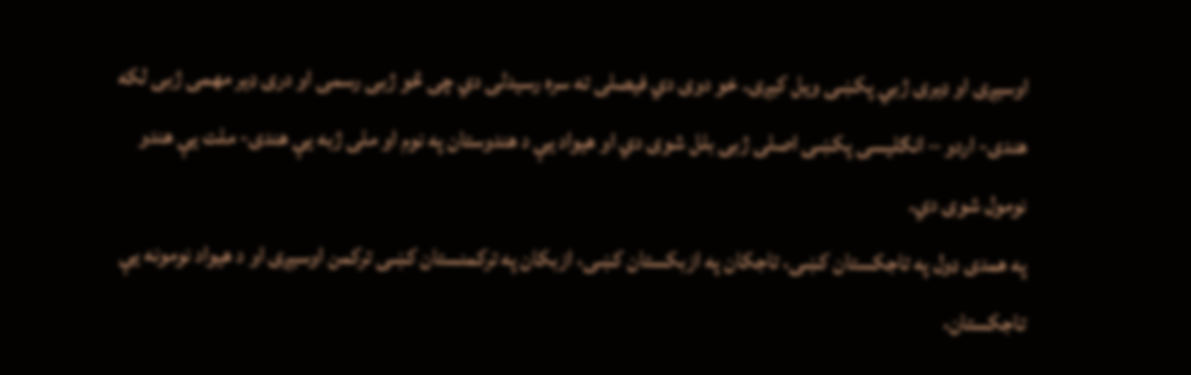اوسيږی او ډيری ژبي پکښی ويل کيږی. خو دوی دي فيصلی ته سره رسيدلی دي چی څو ژبی رسمی او دری ډير مهمی ژبی لکه هندی- اردو – انګليسی پکښی اصلی ژبی بلل شوی دي او هيواد يې د هندوستان په نوم او ملی ژبه يې هندی- ملت يې هندو نومول شوی دي.
په همدی ډول په تاجکستان کښی، تاجکان په ازبکستان کښی، ازبکان په ترکمنستان کښی ترکمن اوسيږی او د هيواد نومونه يې تاجکستان،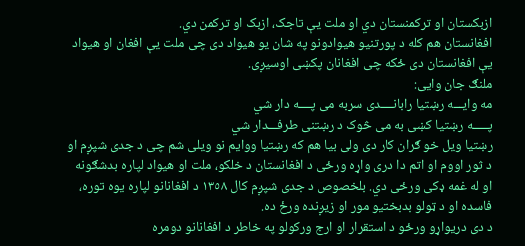ازبکستان او ترکمنستان دي او ملت يې تاجک، ازبک او ترکمن دي.
افغانستان هم کله د پورتنيو هيوادونو په شان يو هيواد دی چی ملت يې افغان او هيواد يې افغانستان دی ځکه چی افغانان پکښی اوسيږی.
ملنګ جان وايی:
مه وايـــه رښتيا رابانــــدی سربه می پــــه دار شي
پـــــه رښتيا کښی به می څوک د رښتنی طرفـــدار شي
رښتيا ويل خو ګران کار دی ولی بيا هم که رښتيا ووايم نو ويلی شم چی د جدی شپږم او د ثور اووم او اتم دا دری واړه ورځی د افغانستان د خلکو، ملت او هيواد لپاره بدشګونه او له غمه ډکی ورځی دي. بلخصوص د جدی شپږم کال ١٣٥٨ د افغانانو لپاره يوه توره، فاسده او د ټولو بدبختيو مور او زيږنده ورځ ده.
د دی دريواړو ورځو د استقرار او ارج ورکولو په خاطر د افغانانو دومره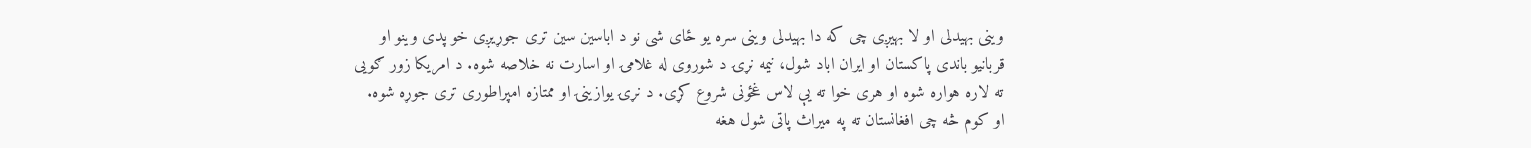وينی بهيدلی او لا بهيږی چی که دا بهيدلی وينی سره يو ځای شی نو د اباسين سين تری جوړيږی خو پدی وينو او قربانيو باندی پاکستان او ايران اباد شول، نيمه نړۍ د شوروی له غلامۍ او اسارت نه خلاصه شوه. د امريکا زور ګويی ته لاره هواره شوه او هری خوا ته يې لاس غځونی شروع کړی. د نړۍ يوازينۍ او ممتازه امپراطوری تری جوړه شوه. او کوم څه چی افغانستان ته په ميراث پاتی شول هغه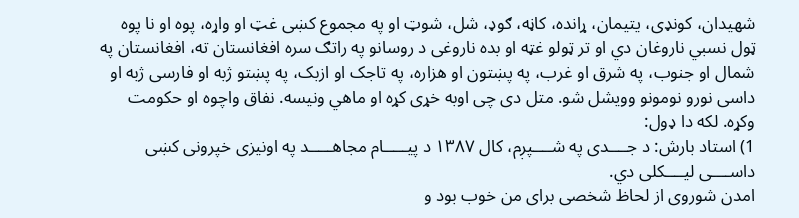شهيدان، کونډی، يتيمان، ړانده، کاڼه، ګوډ، شل، شوټ او په مجموع کښی غټ او واړه، پوه او نا پوه ټول نسبي ناروغان دي او تر ټولو غټه او بده ناروغی د روسانو په راتګ سره افغانستان ته، افغانستان په شمال او جنوب، په شرق او غرب، په پښتون او هزاره، په تاجک او ازبک، په پښتو ژبه او فارسی ژبه او داسی نورو نومونو وويشل شو. متل دی چی اوبه خړی کړه او ماهي ونيسه. نفاق واچوه او حکومت وکړه. لکه دا ډول:
1) استاد بارش: د جــــدی په شــــپږم، کال ١٣٨٧ د پيـــــام مجاهـــــد په اونيزی خپرونی کښی داســــی ليــــکلی دي.
امدن شوروی از لحاظ شخصی برای من خوب بود و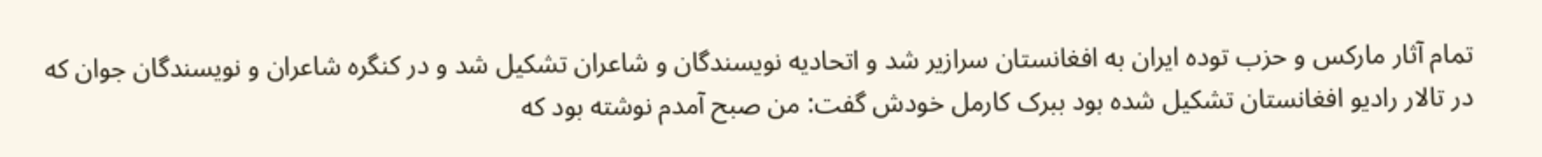تمام آثار مارکس و حزب توده ایران به افغانستان سرازیر شد و اتحادیه نویسندگان و شاعران تشکیل شد و در کنگره شاعران و نویسندگان جوان که در تالار رادیو افغانستان تشکیل شده بود ببرک کارمل خودش گفت: من صبح آمدم نوشته بود که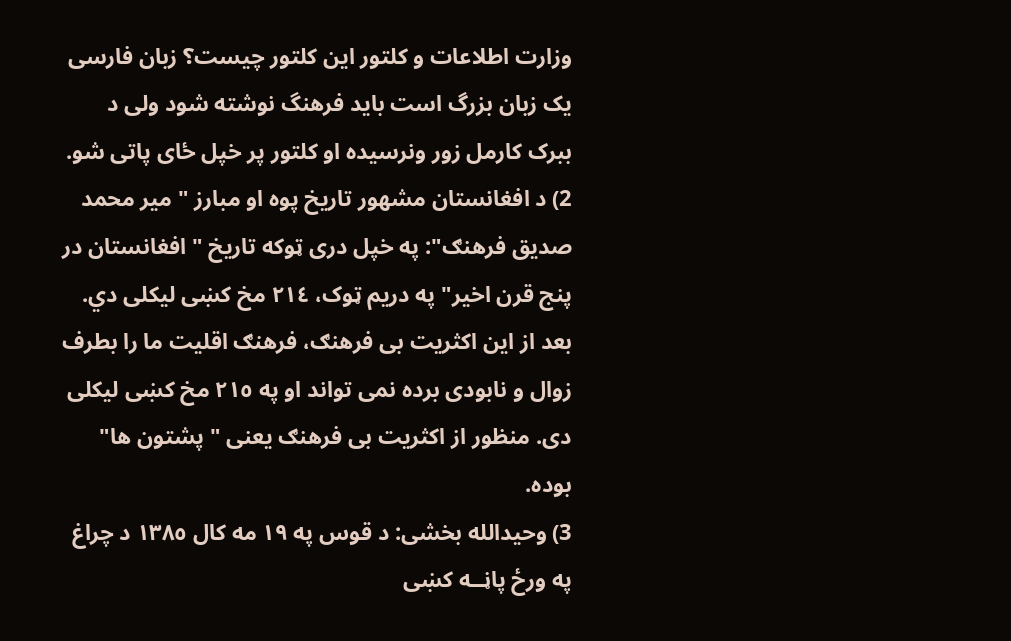وزارت اطلاعات و کلتور این کلتور چیست؟ زبان فارسی یک زبان بزرگ است باید فرهنگ نوشته شود ولی د ببرک کارمل زور ونرسيده او کلتور پر خپل ځای پاتی شو.
2) د افغانستان مشهور تاريخ پوه او مبارز " مير محمد صديق فرهنګ": په خپل دری ټوکه تاريخ " افغانستان در پنج قرن اخیر" په دريم ټوک، ٢١٤ مخ کښی ليکلی دي.
بعد از اين اکثريت بی فرهنګ، فرهنګ اقليت ما را بطرف زوال و نابودی برده نمی تواند او په ٢١٥ مخ کښی ليکلی دی. منظور از اکثريت بی فرهنګ يعنی " پشتون ها" بوده.
3) وحيدالله بخشی: د قوس په ١٩ مه کال ١٣٨٥ د چراغ په ورځ پاڼــه کښی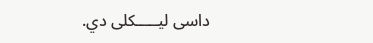داسی ليـــــکلی دي.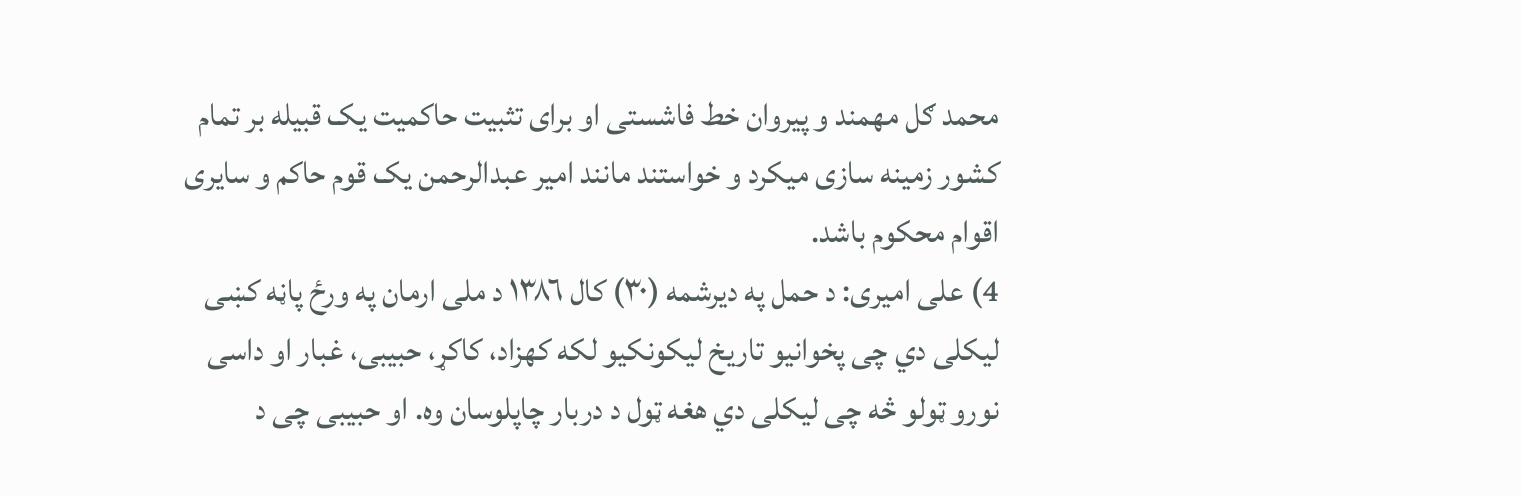محمد ګل مهمند و پيروان خط فاشستی او برای تثبيت حاکميت يک قبيله بر تمام کشور زمينه سازی ميکرد و خواستند مانند امير عبدالرحمن يک قوم حاکم و سايری اقوام محکوم باشد.
4) علی اميری: د حمل په ديرشمه (٣٠) کال ١٣٨٦ د ملی ارمان په ورځ پاڼه کښی ليکلی دي چی پخوانيو تاريخ ليکونکيو لکه کهزاد، کاکړ، حبيبی، غبار او داسی نورو ټولو څه چی ليکلی دي هغه ټول د دربار چاپلوسان وه. او حبيبی چی د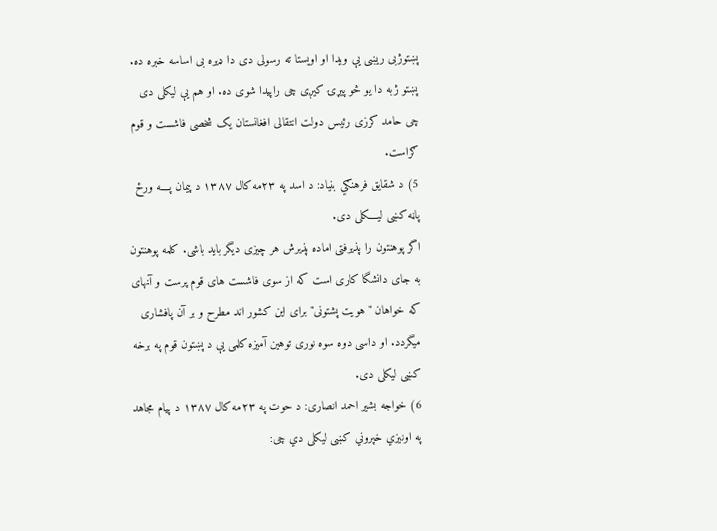پښتوژبی ريښی يې ويدا او اويستا ته رسولی دی دا ډيره بی اساسه خبره ده. پښتو ژبه دا يو څو پيړۍ کيږی چی راپيدا شوی ده. او هم يې ليکلی دی چی حامد کرزی رئيس دولت انتقالی افغانستان يک شخصی فاشست و قوم ګراست.
5) د شقايق فرهنګي بنياد: د اسد په ٢٣مه کال ١٣٨٧ د پيمان پــــه ورځ پاڼه کښی ليــــکلی دی.
اگر پوهنتون را پذیرفتی اماده پذیرش هر چیزی دیگر باید باشی. کلمه پوهنتون به جای دانشگا کاری است که از سوی فاشست های قوم پرست و آنهای که خواهان " هویت پشتونی" برای این کشور اند مطرح و بر آن پافشاری میگردد. او داسی دوه سوه نوری توهين آميزه کلمی يې د پښتون قوم په برخه کښی ليکلی دی.
6) خواجه بشير احمد انصاری: د حوت په ٢٣مه کال ١٣٨٧ د پيام مجاهد په اونيزي خپروني کښی ليکلی دي چی: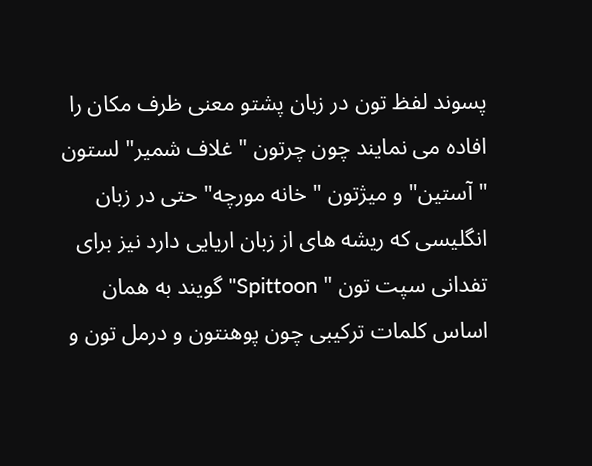پسوند لفظ تون در زبان پشتو معنی ظرف مکان را افاده می نمایند چون چرتون " غلاف شمیر" لستون " آستین" و میژتون " خانه مورچه" حتی در زبان انگلیسی که ریشه های از زبان اریایی دارد نیز برای تفدانی سپت تون " Spittoon" گویند به همان اساس کلمات ترکیبی چون پوهنتون و درمل تون و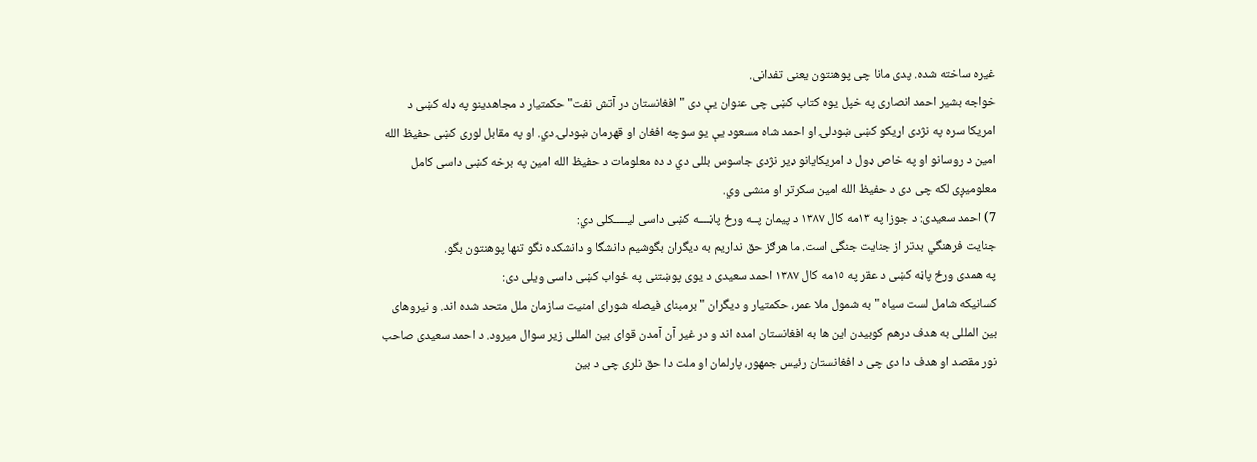غیره ساخته شده. پدی مانا چی پوهنتون يعنی تفدانی.
خواجه بشير احمد انصاری په خپل يوه کتاب کښی چی عنوان يې دی " افغانستان در آتش نفت" حکمتيار د مجاهدينو په ډله کښی د امريکا سره په نژدی اړيکو کښی ښودلۍ او احمد شاه مسعود يې يو سوچه افغان او قهرمان ښودلۍ دي. او په مقابل لوری کښی حفيظ الله امين د روسانو او په خاص ډول د امريکايانو ډير نژدی جاسوس بللی دي د ده معلومات د حفيظ الله امين په برخه کښی داسی کامل معلوميږی لکه چی دی د حفيظ الله امين سکرتر او منشی وي.
7) احمد سعيدی: د جوزا په ١٣مه کال ١٣٨٧ د پيمان پــه ورځ پاڼــــه کښی داسی ليـــــکلی دي:
جنايت فرهنگي بدتر از جنايت جنگی است. ما هرګز حق نداريم به دیگران بگوشیم دانشگا و دانشکده نگو تنها پوهنتون بگو.
په همدی ورځ پاڼه کښی د عقر په ١٥مه کال ١٣٨٧ احمد سعيدی د يوی پوښتنی په ځواب کښی داسی ويلی دی:
کسانيکه شامل لست سياه " به شمول ملا عمر، حکمتیار و دیگران " برمبنای فیصله شورای امنیت سازمان ملل متحد شده اند. و نیروهای بین المللی به هدف درهم کوبیدن این ها به افغانستان امده اند و در غیر آن آمدن قوای بین المللی زیر سوال میرود. د احمد سعيدی صاحب نور مقصد او هدف دا دی چی د افغانستان رئيس جمهور، پارلمان او ملت دا حق نلری چی د بين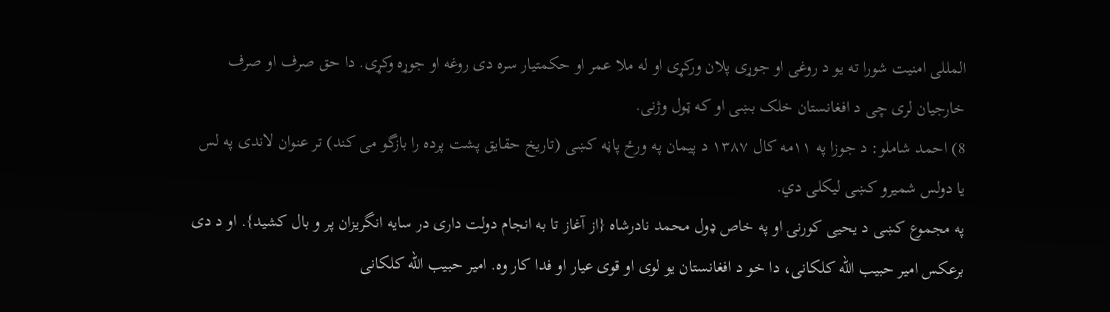المللی امنيت شورا ته يو د روغی او جوړی پلان ورکړی او له ملا عمر او حکمتيار سره دی روغه او جوړه وکړی. دا حق صرف او صرف خارجيان لری چی د افغانستان خلک بښی او که ټول وژنی.
8) احمد شاملو: د جوزا په ١١مه کال ١٣٨٧ د پيمان په ورځ پاڼه کښی (تاريخ حقايق پشت پرده را بازگو می کند) تر عنوان لاندی په لس يا دولس شميرو کښی ليکلی دي.
په مجموع کښی د يحيی کورنۍ او په خاص ډول محمد نادرشاه {از آغاز تا به انجام دولت داری در سایه انگريزان پر و بال کشید}. او د دی برعکس امير حبيب الله کلکانی، دا خو د افغانستان يو لوی او قوی عيار او فدا کار وه. امير حبيب الله کلکانی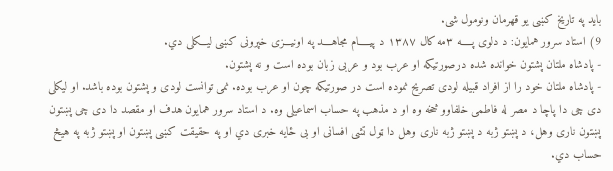بايد په تاريخ کښی يو قهرمان ونومول شی.
9) استاد سرور همايون: د دلوی پـــــه ٣مه کال ١٣٨٧ د پيـــــام مجاهــــد په اونيـــزی خپرونی کښی ليـــکلی دي.
- پادشاه ملتان پشتون خوانده شده درصورتیکه او عرب بود و عربی زبان بوده است و نه پشتون.
- پادشاه ملتان خود را از افراد قبیله لودی تصریح نموده است در صورتیکه چون او عرب بوده. نمی توانست لودی و پشتون بوده باشد. او لیکلی دی چی دا پاچا د مصر له فاطمی خلفاوو څخه وه او د مذهب په حساب اسماعيلی وه. د استاد سرور همايون هدف او مقصد دا دی چی پښتون پښتون ناری وهل، د پښتو ژبه د پښتو ژبه ناری وهل دا ټول تشی افسانی او بی ځایه خبری دي او په حقيقت کښی پښتون او پښتو ژبه په هيڅ حساب دي.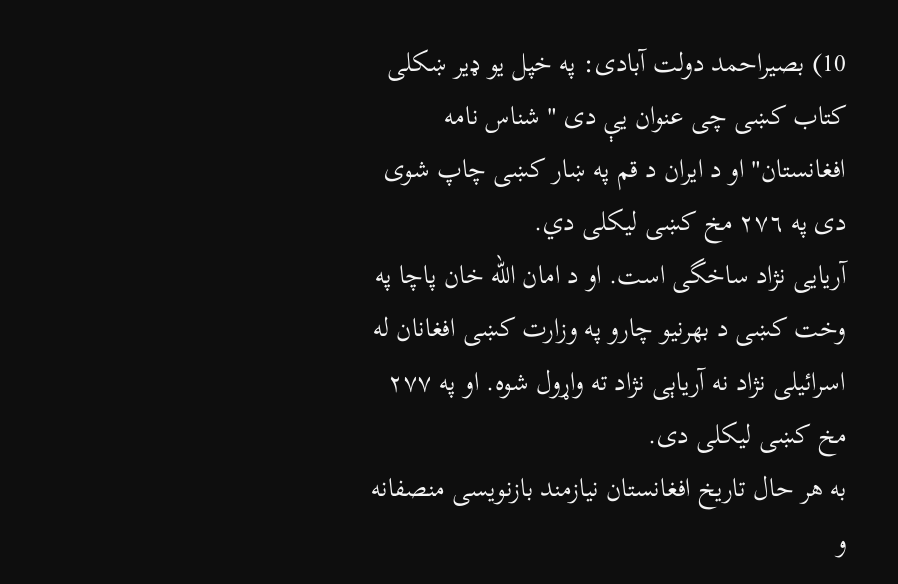10) بصيراحمد دولت آبادی: په خپل يو ډير ښکلی کتاب کښی چی عنوان يې دی " شناس نامه افغانستان" او د ايران د قم په ښار کښی چاپ شوی دی په ٢٧٦ مخ کښی ليکلی دي.
آريايی نژاد ساخگی است. او د امان الله خان پاچا په وخت کښی د بهرنيو چارو په وزارت کښی افغانان له اسرائيلی نژاد نه آرياېی نژاد ته واړول شوه. او په ٢٧٧ مخ کښی ليکلی دی.
به هر حال تاریخ افغانستان نیازمند بازنویسی منصفانه و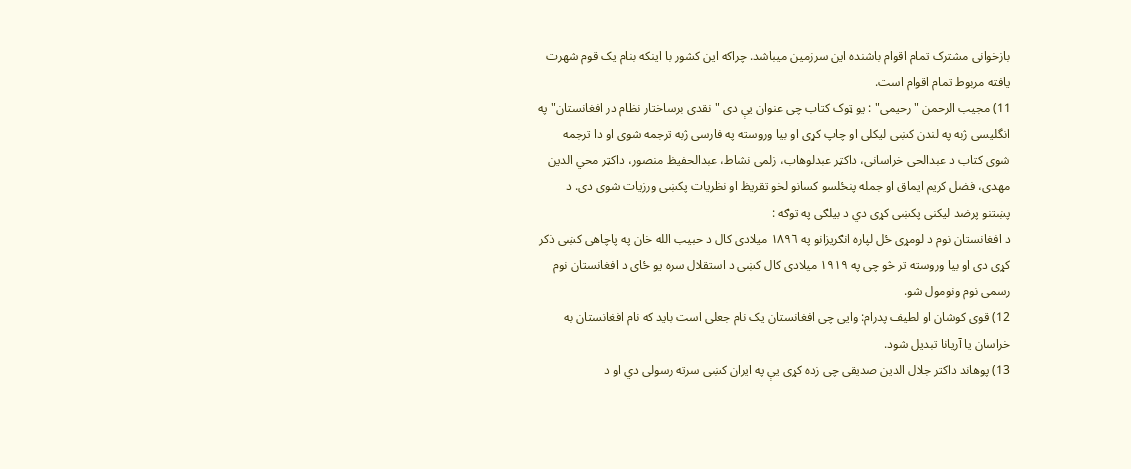بازخوانی مشترک تمام اقوام باشنده این سرزمین میباشد. چراکه این کشور با اینکه بنام یک قوم شهرت یافته مربوط تمام اقوام است.
11) مجیب الرحمن " رحیمی" : يو ټوک کتاب چی عنوان يې دی " نقدی برساختار نظام در افغانستان" په انگلیسی ژبه په لندن کښی ليکلی او چاپ کړی او بيا وروسته په فارسی ژبه ترجمه شوی او دا ترجمه شوی کتاب د عبدالحی خراسانی، داکټر عبدلوهاب، زلمی نشاط، عبدالحفيظ منصور، داکټر محي الدين مهدی، فضل کريم ايماق او جمله پنځلسو کسانو لخو تقريظ او نظريات پکښی ورزيات شوی دی. د پښتنو پرضد ليکنی پکښی کړی دي د بيلګی په توګه :
د افغانستان نوم د لومړی ځل لپاره انګريزانو په ١٨٩٦ ميلادی کال د حبيب الله خان په پاچاهی کښی ذکر کړی دی او بيا وروسته تر څو چی په ١٩١٩ ميلادی کال کښی د استقلال سره يو ځای د افغانستان نوم رسمی نوم ونومول شو.
12) قوی کوشان او لطيف پدرام: وايی چی افغانستان يک نام جعلی است بايد که نام افغانستان به خراسان يا آريانا تبديل شود.
13) پوهاند داکتر جلال الدين صديقی چی زده کړی يې په ايران کښی سرته رسولی دي او د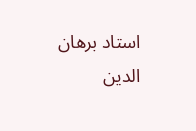استاد برهان الدين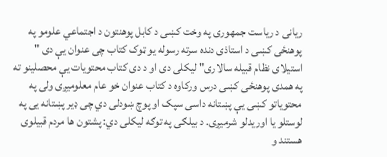ريانی د رياست جمهوری په وخت کښی د کابل پوهنتون د اجتماعي علومو په پوهنځی کښی د استاذی دنده سرته رسوله يو ټوک کتاب چی عنوان يې دی " استیلای نظام قبیله سالاری" ليکلی دی او د دی کتاب محتويات يې محصلينو ته په همدی پوهنځی کښی درس ورکاوه د کتاب عنوان خو عام معلوميږی ولی په محتوياتو کښی يې پښتانه داسی سپک او پوچ ښودلی دي چی ډير پښتانه يی په لوستلو يا اوريدلو شرميږی. د بيلګی په توګه ليکلی دي: پشتون ها مردم قبيلوی هستند و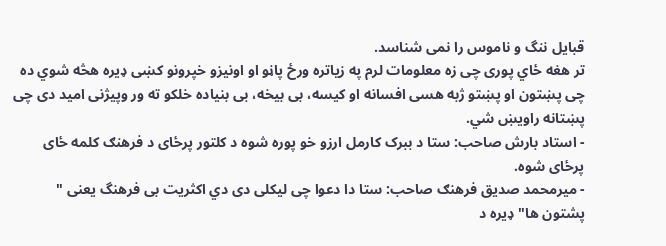قبايل ننگ و ناموس را نمی شناسد.
تر هغه ځاي پوری چی زه معلومات لرم په زياتره ورځ پاڼو او اونيزو خپرونو کښی ډيره هڅه شوي ده چی پښتون او پښتو ژبه هسی افسانه او کيسه، بی بيخه، بی بنياده خلکو ته ور وپيژنی اميد دی چی پښتانه راويښ شي.
- استاد بارش صاحب: ستا د ببرک کارمل ارزو خو پوره شوه د کلتور پرځای د فرهنګ کلمه ځای پرځای شوه.
- ميرمحمد صديق فرهنګ صاحب: ستا دا دعوا چی ليکلی دی دي اکثريت بی فرهنگ یعنی " پشتون ها" ډيره د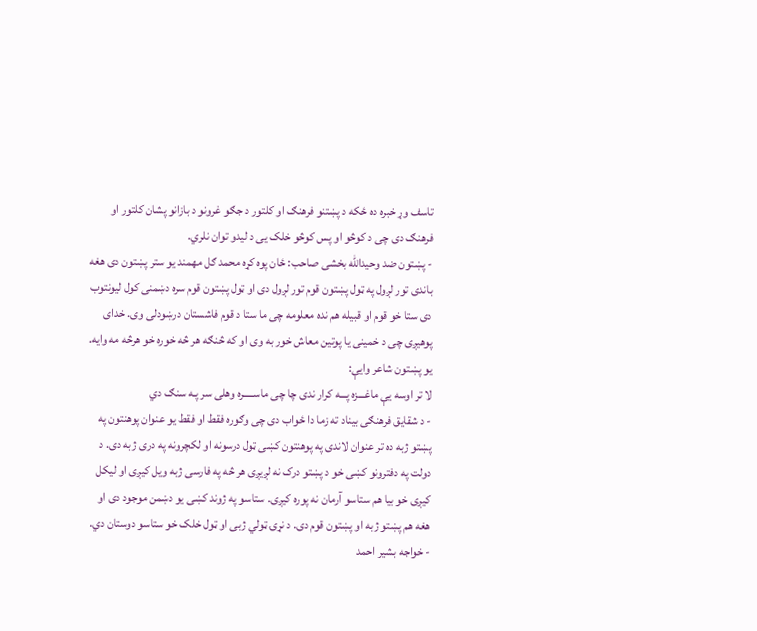تاسف وړ خبره ده ځکه د پښتنو فرهنګ او کلتور د جګو غرونو د بازانو پشان کلتور او فرهنګ دی چی د کوڅو او پس کوڅو خلک يی د ليدو توان نلري.
- پښتون ضد وحيدالله بخشی صاحب: ځان پوه کړه محمد ګل مهمند يو ستر پښتون دی هغه باندی تور لږول په ټول پښتون قوم تور لږول دی او ټول پښتون قوم سره دښمنی کول ليونتوب دی ستا خو قوم او قبيله هم نده معلومه چی ما ستا د قوم فاشستان درښودلی وی. خدای پوهيږی چی د خمينی يا پوتين معاش خور به وی او که څنګه هر څه خوره خو هرڅه مه وايه. يو پښتون شاعر وايې:
لا تر اوسه يې ماغـــزه پـــه کرار ندی چا چی ماســـــره وهلی سر پـه سنګ دي
- د شقايق فرهنګی بيناد ته زما دا ځواب دی چی وګوره فقط او فقط يو عنوان پوهنتون په پښتو ژبه ده تر عنوان لاندی په پوهنتون کښی ټول درسونه او لکچرونه په دری ژبه دی. د دولت په دفترونو کښی خو د پښتو درک نه لږيږی هر څه په فارسی ژبه ويل کيږی او ليکل کيږی خو بيا هم ستاسو آرمان نه پوره کيږی. ستاسو په ژوند کښی يو دښمن موجود دی او هغه هم پښتو ژبه او پښتون قوم دی. د نړۍ ټولي ژبی او ټول خلک خو ستاسو دوستان دي.
- خواجه بشير احمد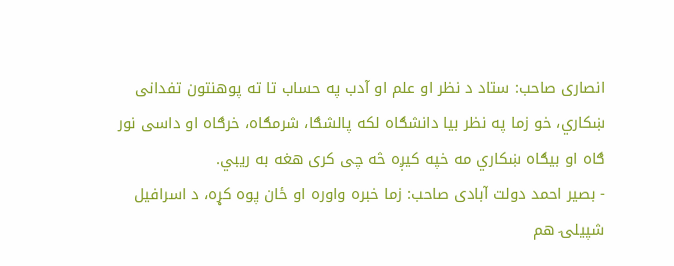انصاری صاحب: ستاد د نظر او علم او آدب په حساب تا ته پوهنتون تفدانی ښکاري، خو زما په نظر بيا دانشګاه لکه پالشګا، شرمګاه، خرګاه او داسی نور ګاه او بيګاه ښکاري مه خپه کيږه څه چی کری هغه به ريبي.
- بصير احمد دولت آبادی صاحب: زما خبره واوره او ځان پوه کړه، د اسرافيل شپيلۍ هم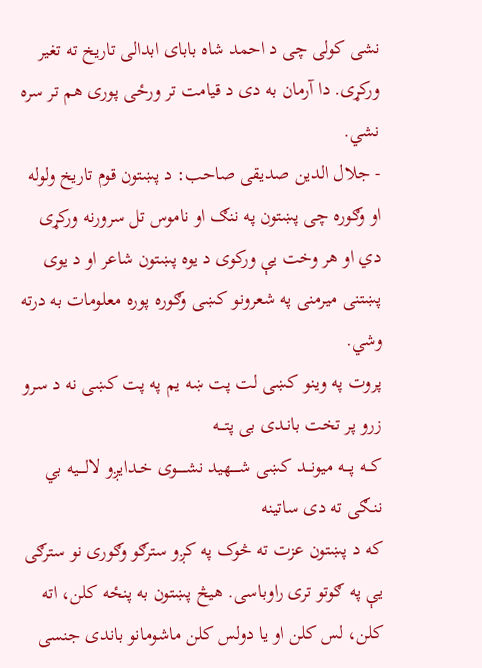نشی کولی چی د احمد شاه بابای ابدالی تاريخ ته تغير ورکړی. دا آرمان به دی د قيامت تر ورځی پوری هم تر سره نشي.
- جلال الدين صديقی صاحب: د پښتون قوم تاريخ ولوله او وګوره چی پښتون په ننګ او ناموس تل سرورنه ورکړی دي او هر وخت يې ورکوی د يوه پښتون شاعر او د يوی پښتنی ميرمنی په شعرونو کښی وګوره پوره معلومات به درته وشي.
پروت په وينو کښی لت پت ښه يم په پت کښی نه د سرو زرو پر تخت بانـدی بی پتـــه
کـــه پـــه ميونـــد کښی شـــــهيد نشـــــوی خــدايږو لالــــيه بي ننـګی ته دی ساتينه
که د پښتون عزت ته څوک په کږو سترګو وګوری نو سترګی يې په ګوتو تری راوباسی. هيڅ پښتون به پنځه کلن، اته کلن، لس کلن او يا دولس کلن ماشومانو باندی جنسی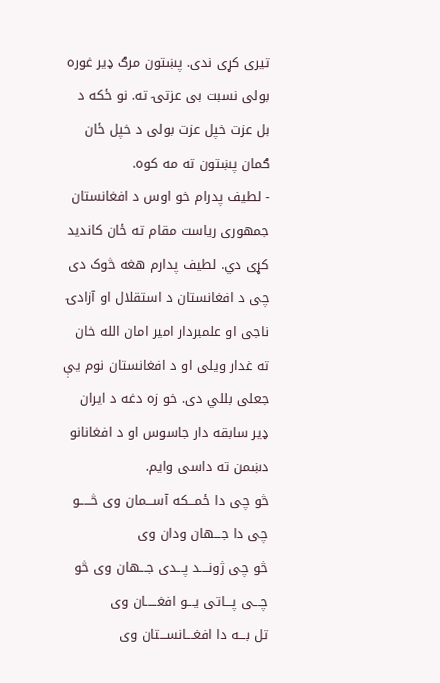تيری کړی ندی. پښتون مرګ ډير غوره بولی نسبت بی عزتۍ ته. نو ځکه د بل عزت خپل عزت بولی د خپل ځان ګمان پښتون ته مه کوه.
- لطيف پدرام خو اوس د افغانستان جمهوری رياست مقام ته ځان کانديد کړی دي. لطيف پدارم هغه څوک دی چی د افغانستان د استقلال او آزادۍ ناجی او علمبردار امير امان الله خان ته غدار ويلی او د افغانستان نوم يې جعلی بللي دی. خو زه دغه د ايران ډير سابقه دار جاسوس او د افغانانو دښمن ته داسی وايم.
څو چی دا ځمـــکه آســـمان وی څـــــو چی دا جـــهان ودان وی
څو چی ژونــــد پـــدی جـــهان وی څو چـــی پـــاتی يـــو افغـــــان وی
تل بـــه دا افغـــانســـتان وی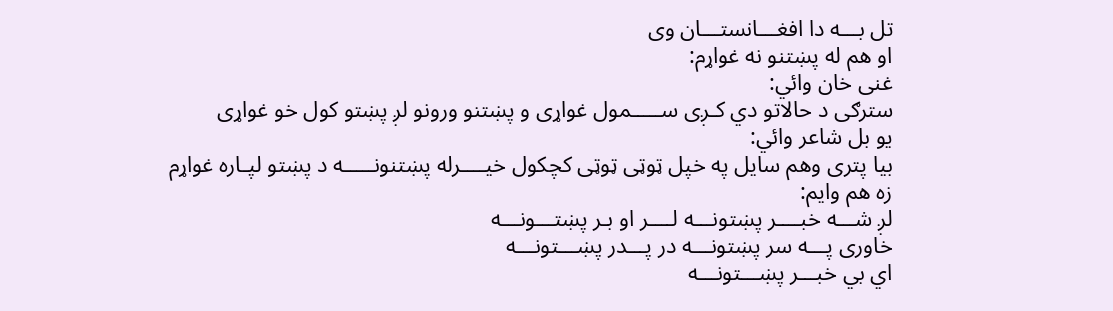تل بـــه دا افغـــانستـــان وی
او هم له پښتنو نه غواړم:
غنی خان وائي:
سترګی د حالاتو دي کـږی ســـــمول غواړی و پښتنو ورونو لږ پښتو کول خو غواړی
يو بل شاعر وائي:
بيا پتری وهم سايل په خپل ټوټی ټوټی کچکول خيــــرله پښتنونـــــه د پښتو لپـاره غواړم
زه هم وايم:
لږ شـــه خبــــر پښتونـــه لــــر او بـر پښتـــونـــه
خاوری پـــه سر پښتونـــه در پـــدر پښـــتونـــه
اي بي خبـــر پښـــتونـــه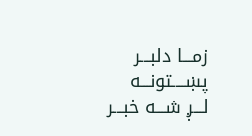زمـــا دلبـــر پښــــتونـــه
لـــږ شـــه خبـــر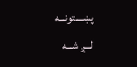پښــــتونـــه
لـــږ شـــه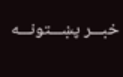خبـــر پښـــتونـــه